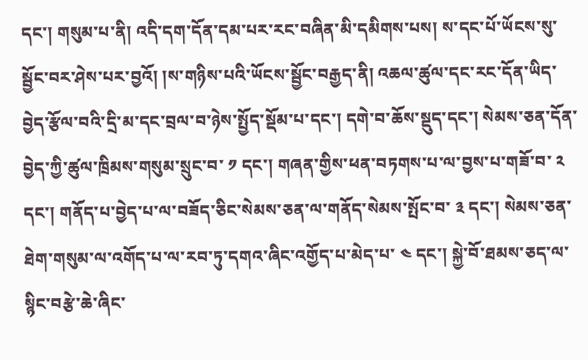དང་། གསུམ་པ་ནི། འདི་དག་དོན་དམ་པར་རང་བཞིན་མི་དམིགས་པས། ས་དང་པོ་ཡོངས་སུ་སྦྱོང་བར་ཤེས་པར་བྱའོ། །ས་གཉིས་པའི་ཡོངས་སྦྱོང་བརྒྱད་ནི། འཆལ་ཚུལ་དང་རང་དོན་ཡིད་བྱེད་རྩོལ་བའི་དྲི་མ་དང་བྲལ་བ་ཉེས་སྤྱོད་སྡོམ་པ་དང་། དགེ་བ་ཆོས་སྡུད་དང་། སེམས་ཅན་དོན་བྱེད་ཀྱི་ཚུལ་ཁྲིམས་གསུམ་སྲུང་བ་ ༡ དང་། གཞན་གྱིས་ཕན་བཏགས་པ་ལ་བྱས་པ་གཟོ་བ་ ༢ དང་། གནོད་པ་བྱེད་པ་ལ་བཟོད་ཅིང་སེམས་ཅན་ལ་གནོད་སེམས་སྤོང་བ་ ༣ དང་། སེམས་ཅན་ཐེག་གསུམ་ལ་འགོད་པ་ལ་རབ་ཏུ་དགའ་ཞིང་འགྱོད་པ་མེད་པ་ ༤ དང་། སྐྱེ་བོ་ཐམས་ཅད་ལ་སྙིང་བརྩེ་ཆེ་ཞིང་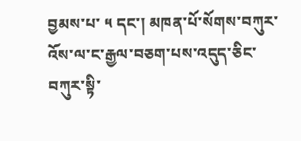བྱམས་པ་ ༥ དང་། མཁན་པོ་སོགས་བཀུར་འོས་ལ་ང་རྒྱལ་བཅག་པས་འདུད་ཅིང་བཀུར་སྟི་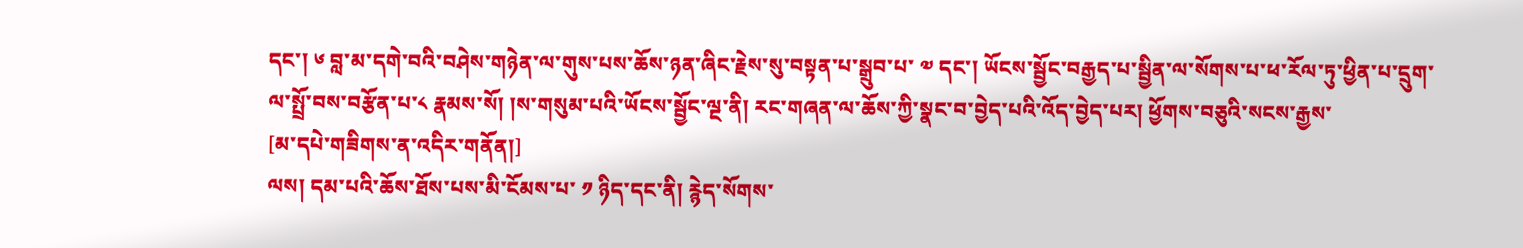དང་། ༦ བླ་མ་དགེ་བའི་བཤེས་གཉེན་ལ་གུས་པས་ཆོས་ཉན་ཞིང་རྗེས་སུ་བསྟན་པ་སྒྲུབ་པ་ ༧ དང་། ཡོངས་སྦྱོང་བརྒྱད་པ་སྦྱིན་ལ་སོགས་པ་ཕ་རོལ་ཏུ་ཕྱིན་པ་དྲུག་ལ་སྤྲོ་བས་བརྩོན་པ་༨ རྣམས་སོ། །ས་གསུམ་པའི་ཡོངས་སྦྱོང་ལྔ་ནི། རང་གཞན་ལ་ཆོས་ཀྱི་སྣང་བ་བྱེད་པའི་འོད་བྱེད་པར། ཕྱོགས་བཅུའི་སངས་རྒྱས་
[མ་དཔེ་གཟིགས་ན་འདིར་གནོན།]
ལས། དམ་པའི་ཆོས་ཐོས་པས་མི་ངོམས་པ་ ༡ ཉིད་དང་ནི། རྙེད་སོགས་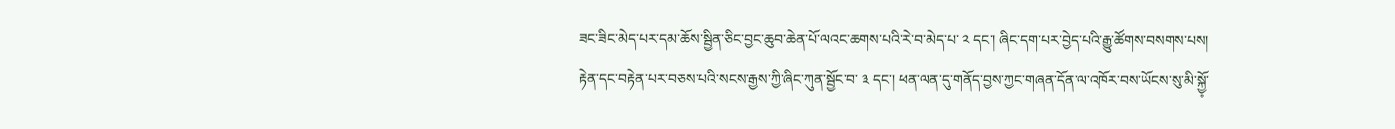ཟང་ཟིང་མེད་པར་དམ་ཆོས་སྦྱིན་ཅིང་བྱང་ཆུབ་ཆེན་པོ་ལའང་ཆགས་པའི་རེ་བ་མེད་པ་ ༢ དང་། ཞིང་དག་པར་བྱེད་པའི་རྒྱུ་ཚོགས་བསགས་པས། རྟེན་དང་བརྟེན་པར་བཅས་པའི་སངས་རྒྱས་ཀྱི་ཞིང་ཀུན་སྦྱོང་བ་ ༣ དང་། ཕན་ལན་དུ་གནོད་བྱས་ཀྱང་གཞན་དོན་ལ་འཁོར་བས་ཡོངས་སུ་མི་སྐྱོ༷་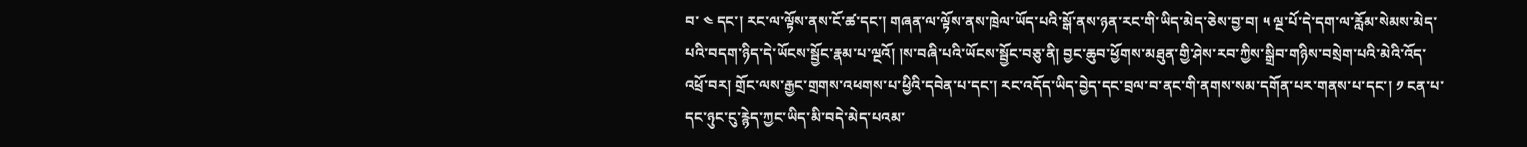བ་ ༤ དང་། རང་ལ་ལྟོས་ནས་ངོ་ཚ་དང་། གཞན་ལ་ལྟོས་ནས་ཁྲེལ་ཡོད་པའི་སྒོ་ནས་ཉན་རང་གི་ཡིད་མེད་ཅེས་བྱ་བ། ༥ ལྔ་པོ་དེ་དག་ལ་རློམ་སེམས་མེད་པའི་བདག་ཉིད་དེ་ཡོངས་སྦྱོང་རྣམ་པ་ལྔའོ། །ས་བཞི་པའི་ཡོངས་སྦྱོང་བཅུ་ནི། བྱང་ཆུབ་ཕྱོགས་མཐུན་གྱི་ཤེས་རབ་ཀྱིས་སྒྲིབ་གཉིས་བསྲེག་པའི་མེའི་འོད་འཕྲོ་བར། གྲོང་ལས་རྒྱང་གྲགས་འཕགས་པ་ཕྱིའི་དབེན་པ་དང་། རང་འདོད་ཡིད་བྱེད་དང་བྲལ་བ་ནང་གི་ནགས་སམ་དགོན་པར་གནས་པ་དང་། ༡ ངན་པ་དང་ཉུང་ངུ་རྙེད་ཀྱང་ཡིད་མི་བདེ་མེད་པའམ་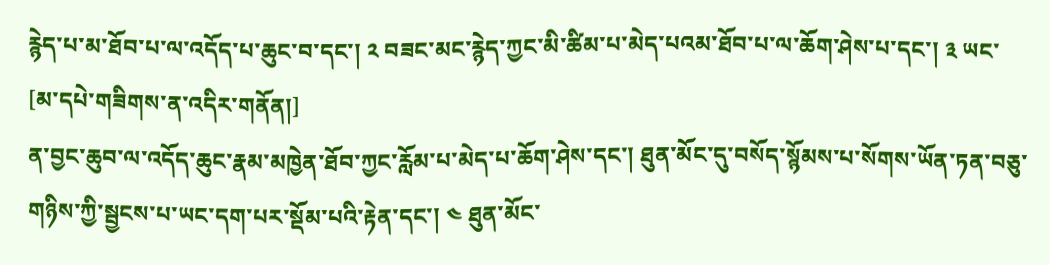རྙེད་པ་མ་ཐོབ་པ་ལ་འདོད་པ་ཆུང་བ་དང་། ༢ བཟང་མང་རྙེད་ཀྱང་མི་ཚིམ་པ་མེད་པའམ་ཐོབ་པ་ལ་ཆོག་ཤེས་པ་དང་། ༣ ཡང་
[མ་དཔེ་གཟིགས་ན་འདིར་གནོན།]
ན་བྱང་ཆུབ་ལ་འདོད་ཆུང་རྣམ་མཁྱེན་ཐོབ་ཀྱང་རློམ་པ་མེད་པ་ཆོག་ཤེས་དང་། ཐུན་མོང་དུ་བསོད་སྙོམས་པ་སོགས་ཡོན་ཏན་བཅུ་གཉིས་ཀྱི་སྦྱངས་པ་ཡང་དག་པར་སྡོམ་པའི་རྟེན་དང་། ༤ ཐུན་མོང་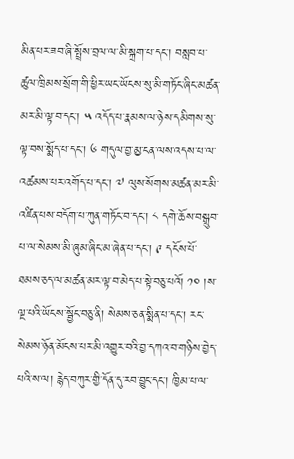མིན་པར་ཟབ་ཞི་སྤྲོས་བྲལ་ལ་མི་སྐྲག་པ་དང་། བསླབ་པ་ཚུལ་ཁྲིམས་སྲོག་གི་ཕྱིར་ཡང་ཡོངས་སུ་མི་གཏོང་ཞིང་མཚན་མར་མི་ལྟ་བ་དང་། ༥ འདོད་པ་རྣམས་ལ་ཉེས་དམིགས་སུ་ལྟ་བས་སྨོད་པ་དང་། ༦ གདུལ་བྱ་མྱ་ངན་ལས་འདས་པ་ལ་འཚམས་པར་འགོད་པ་དང་། ༧ ལུས་སོགས་མཚན་མར་མི་འཛིན་པས་བདོག་པ་ཀུན་གཏོང་བ་དང་། ༨ དགེ་ཆོས་བསྒྲུབ་པ་ལ་སེམས་མི་ཞུམ་ཞིང་མ་ཞེན་པ་དང་། ༩ དངོས་པོ་ཐམས་ཅད་ལ་མཚན་མར་ལྟ་བ་མེད་པ་སྟེ་བཅུ་པའོ། ༡༠ །ས་ལྔ་པའི་ཡོངས་སྦྱོང་བཅུ་ནི། སེམས་ཅན་སྨིན་པ་དང་། རང་སེམས་ཉོན་མོངས་པར་མི་འགྱུར་བའི་བྱ་དཀའ་བ་གཉིས་བྱེད་པའི་ས་ལ། རྙེད་བཀུར་གྱི་དོན་དུ་རབ་བྱུང་དང་། ཁྱིམ་པ་ལ་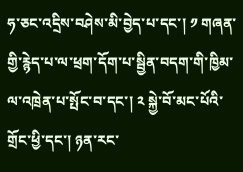ཧ་ཅང་འདྲིས་བཤེས་མི་བྱེད་པ་དང་། ༡ གཞན་གྱི་རྙེད་པ་ལ་ཕྲག་དོག་པ་སྦྱིན་བདག་གི་ཁྱིམ་ལ་འཁྲེན་པ་སྤོང་བ་དང་། ༢ སྐྱེ་བོ་མང་པོའི་གྲོང་ཕྱི་དང་། ཉན་རང་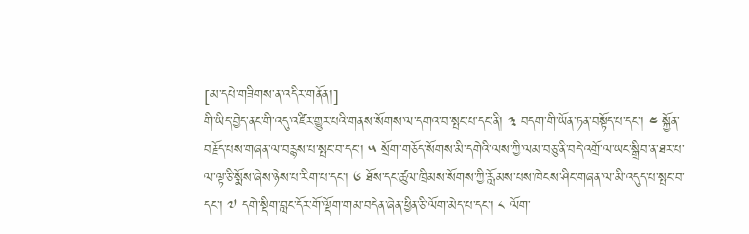[མ་དཔེ་གཟིགས་ན་འདིར་གནོན།]
གི་ཡིད་བྱེད་ནང་གི་འདུ་འཛིར་གྱུར་པའི་གནས་སོགས་ལ་དགའ་བ་སྤང་པ་དང་ནི། ༣ བདག་གི་ཡོན་ཏན་བསྟོད་པ་དང་། ༤ སྐྱོན་བརྗོད་པས་གཞན་ལ་བརྙས་པ་སྤང་བ་དང་། ༥ སྲོག་གཅོད་སོགས་མི་དགེའི་ལས་ཀྱི་ལམ་བཅུ་ནི་བདེ་འགྲོ་ལ་ཡང་སྒྲིབ་ན་ཐར་པ་ལ་ལྟ་ཅི་སྨོས་ཞེས་ཉེས་པ་རིག་པ་དང་། ༦ ཐོས་དང་ཚུལ་ཁྲིམས་སོགས་ཀྱི་རློམས་པས་ཁེངས་ཤིང་གཞན་ལ་མི་འདུད་པ་སྤང་བ་དང་། ༧ དགེ་སྡིག་བླང་དོར་གོ་ལྡོག་གམ་བདེན་ཞེན་ཕྱིན་ཅི་ལོག་མེད་པ་དང་། ༨ ལོག་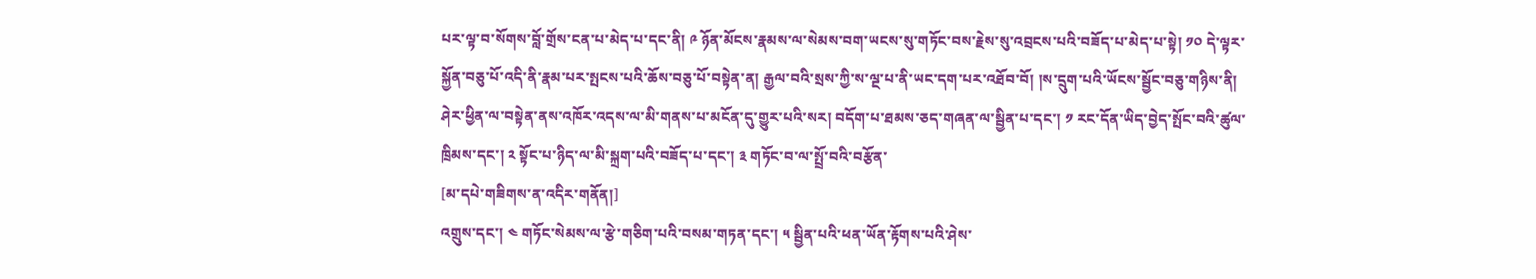པར་ལྟ་བ་སོགས་བློ་གྲོས་ངན་པ་མེད་པ་དང་ནི། ༩ ཉོན་མོངས་རྣམས་ལ་སེམས་བག་ཡངས་སུ་གཏོང་བས་རྗེས་སུ་འབྲངས་པའི་བཟོད་པ་མེད་པ་སྟེ། ༡༠ དེ་ལྟར་སྐྱོན་བཅུ་པོ་འདི་ནི་རྣམ་པར་སྤངས་པའི་ཆོས་བཅུ་པོ་བསྟེན་ན། རྒྱལ་བའི་སྲས་ཀྱི་ས་ལྔ་པ་ནི་ཡང་དག་པར་འཐོབ་བོ། །ས་དྲུག་པའི་ཡོངས་སྦྱོང་བཅུ་གཉིས་ནི། ཤེར་ཕྱིན་ལ་བསྟེན་ནས་འཁོར་འདས་ལ་མི་གནས་པ་མངོན་དུ་གྱུར་པའི་སར། བདོག་པ་ཐམས་ཅད་གཞན་ལ་སྦྱིན་པ་དང་། ༡ རང་དོན་ཡིད་བྱེད་སྤོང་བའི་ཚུལ་ཁྲིམས་དང་། ༢ སྟོང་པ་ཉིད་ལ་མི་སྐྲག་པའི་བཟོད་པ་དང་། ༣ གཏོང་བ་ལ་སྤྲོ་བའི་བརྩོན་
[མ་དཔེ་གཟིགས་ན་འདིར་གནོན།]
འགྲུས་དང་། ༤ གཏོང་སེམས་ལ་རྩེ་གཅིག་པའི་བསམ་གཏན་དང་། ༥ སྦྱིན་པའི་ཕན་ཡོན་རྟོགས་པའི་ཤེས་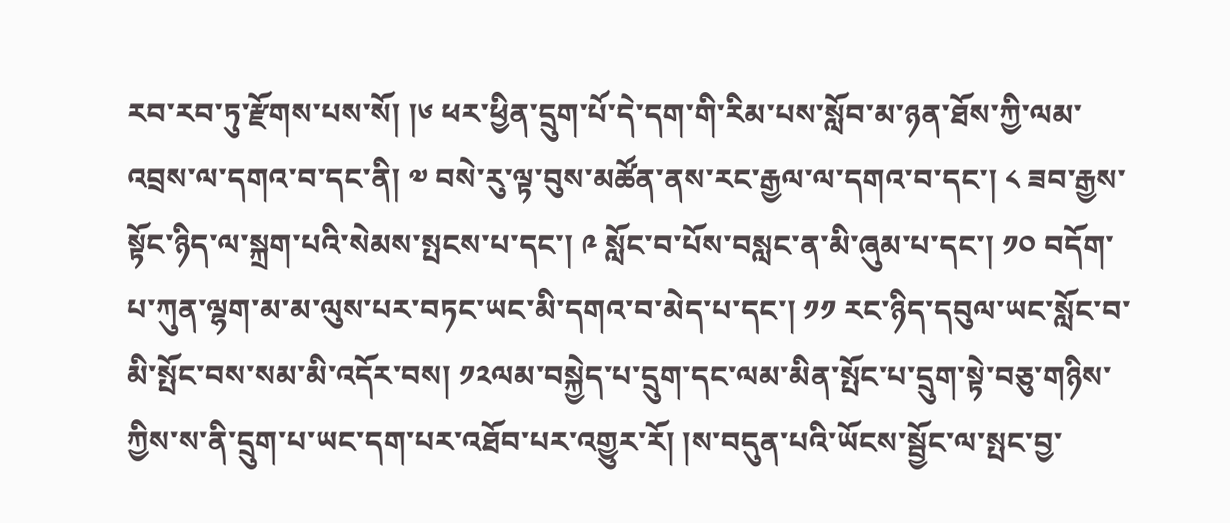རབ་རབ་ཏུ་རྫོགས་པས་སོ། །༦ ཕར་ཕྱིན་དྲུག་པོ་དེ་དག་གི་རིམ་པས་སློབ་མ་ཉན་ཐོས་ཀྱི་ལམ་འབྲས་ལ་དགའ་བ་དང་ནི། ༧ བསེ་རུ་ལྟ་བུས་མཚོན་ནས་རང་རྒྱལ་ལ་དགའ་བ་དང་། ༨ ཟབ་རྒྱས་སྟོང་ཉིད་ལ་སྐྲག་པའི་སེམས་སྤངས་པ་དང་། ༩ སློང་བ་པོས་བསླང་ན་མི་ཞུམ་པ་དང་། ༡༠ བདོག་པ་ཀུན་ལྷག་མ་མ་ལུས་པར་བཏང་ཡང་མི་དགའ་བ་མེད་པ་དང་། ༡༡ རང་ཉིད་དབུལ་ཡང་སློང་བ་མི་སྤོང་བས་སམ་མི་འདོར་བས། ༡༢ལམ་བསྐྱེད་པ་དྲུག་དང་ལམ་མིན་སྤོང་པ་དྲུག་སྟེ་བཅུ་གཉིས་ཀྱིས་ས་ནི་དྲུག་པ་ཡང་དག་པར་འཐོབ་པར་འགྱུར་རོ། །ས་བདུན་པའི་ཡོངས་སྦྱོང་ལ་སྤང་བྱ་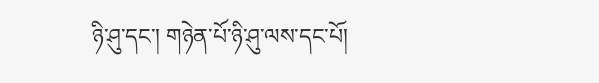ཉི་ཤུ་དང་། གཉེན་པོ་ཉི་ཤུ་ལས་དང་པོ།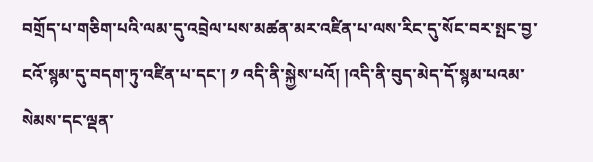བགྲོད་པ་གཅིག་པའི་ལམ་དུ་འབྲེལ་པས་མཚན་མར་འཛིན་པ་ལས་རིང་དུ་སོང་བར་སྤང་བྱ་ངའོ་སྙམ་དུ་བདག་ཏུ་འཛིན་པ་དང་། ༡ འདི་ནི་སྐྱེས་པའོ། །འདི་ནི་བུད་མེད་དོ་སྙམ་པའམ་སེམས་དང་ལྡན་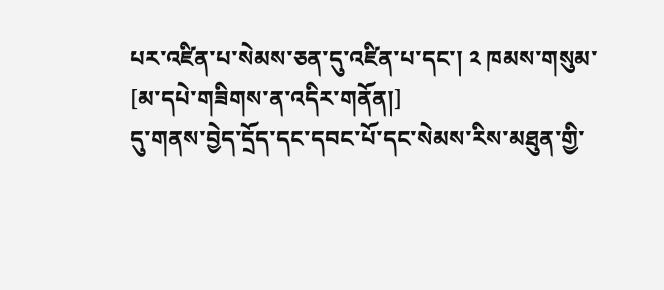པར་འཛིན་པ་སེམས་ཅན་དུ་འཛིན་པ་དང་། ༢ ཁམས་གསུམ་
[མ་དཔེ་གཟིགས་ན་འདིར་གནོན།]
དུ་གནས་བྱེད་དྲོད་དང་དབང་པོ་དང་སེམས་རིས་མཐུན་གྱི་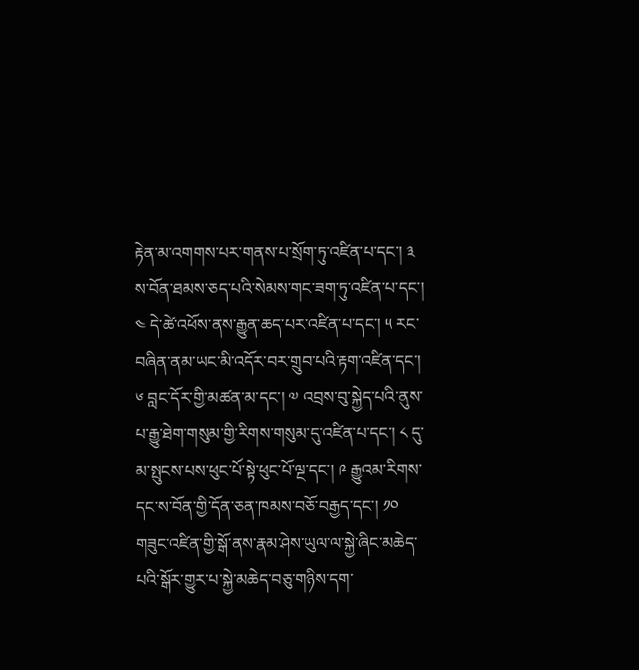རྟེན་མ་འགགས་པར་གནས་པ་སྲོག་ཏུ་འཛིན་པ་དང་། ༣ ས་བོན་ཐམས་ཅད་པའི་སེམས་གང་ཟག་ཏུ་འཛིན་པ་དང་། ༤ དེ་ཚེ་འཕོས་ནས་རྒྱུན་ཆད་པར་འཛིན་པ་དང་། ༥ རང་བཞིན་ནམ་ཡང་མི་འདོར་བར་གྲུབ་པའི་རྟག་འཛིན་དང་། ༦ བླང་དོར་གྱི་མཚན་མ་དང་། ༧ འབྲས་བུ་སྐྱེད་པའི་ནུས་པ་རྒྱུ་ཐེག་གསུམ་གྱི་རིགས་གསུམ་དུ་འཛིན་པ་དང་། ༨ དུ་མ་སྤུངས་པས་ཕུང་པོ་སྟེ་ཕུང་པོ་ལྔ་དང་། ༩ རྒྱུའམ་རིགས་དང་ས་བོན་གྱི་དོན་ཅན་ཁམས་བཅོ་བརྒྱད་དང་། ༡༠ གཟུང་འཛིན་གྱི་སྒོ་ནས་རྣམ་ཤེས་ཡུལ་ལ་སྐྱེ་ཞིང་མཆེད་པའི་སྒོར་གྱུར་པ་སྐྱེ་མཆེད་བཅུ་གཉིས་དག་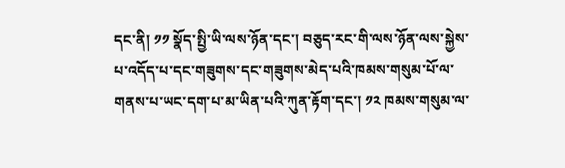དང་ནི། ༡༡ སྣོད་སྤྱི་ཡི་ལས་ཉོན་དང་། བཅུད་རང་གི་ལས་ཉོན་ལས་སྐྱེས་པ་འདོད་པ་དང་གཟུགས་དང་གཟུགས་མེད་པའི་ཁམས་གསུམ་པོ་ལ་གནས་པ་ཡང་དག་པ་མ་ཡིན་པའི་ཀུན་རྟོག་དང་། ༡༢ ཁམས་གསུམ་ལ་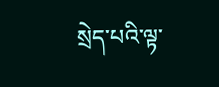སྲེད་པའི་ལྟ་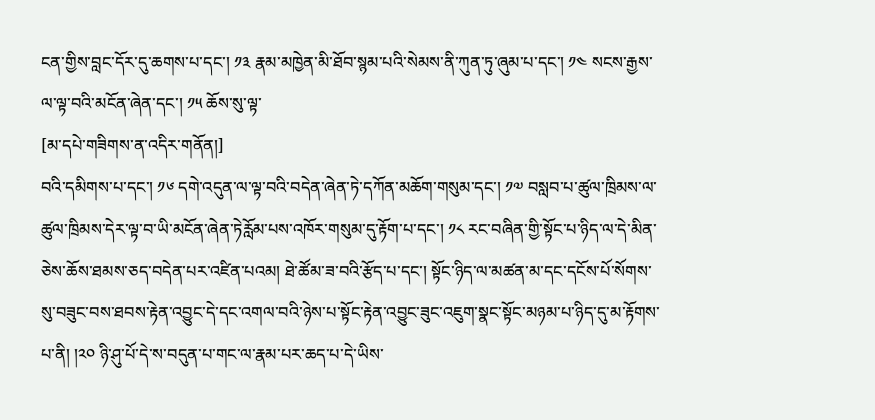ངན་གྱིས་བླང་དོར་དུ་ཆགས་པ་དང་། ༡༣ རྣམ་མཁྱེན་མི་ཐོབ་སྙམ་པའི་སེམས་ནི་ཀུན་ཏུ་ཞུམ་པ་དང་། ༡༤ སངས་རྒྱས་ལ་ལྟ་བའི་མངོན་ཞེན་དང་། ༡༥ ཆོས་སུ་ལྟ་
[མ་དཔེ་གཟིགས་ན་འདིར་གནོན།]
བའི་དམིགས་པ་དང་། ༡༦ དགེ་འདུན་ལ་ལྟ་བའི་བདེན་ཞེན་ཏེ་དཀོན་མཆོག་གསུམ་དང་། ༡༧ བསླབ་པ་ཚུལ་ཁྲིམས་ལ་ཚུལ་ཁྲིམས་དེར་ལྟ་བ་ཡི་མངོན་ཞེན་ཏེརློམ་པས་འཁོར་གསུམ་དུ་རྟོག་པ་དང་། ༡༨ རང་བཞིན་གྱི་སྟོང་པ་ཉིད་ལ་དེ་མིན་ཅེས་ཆོས་ཐམས་ཅད་བདེན་པར་འཛིན་པའམ། ཐེ་ཚོམ་ཟ་བའི་རྩོད་པ་དང་། སྟོང་ཉིད་ལ་མཚན་མ་དང་དངོས་པོ་སོགས་སུ་བཟུང་བས་ཐབས་རྟེན་འབྱུང་དེ་དང་འགལ་བའི་ཉེས་པ་སྟོང་རྟེན་འབྱུང་ཟུང་འཇུག་སྣང་སྟོང་མཉམ་པ་ཉིད་དུ་མ་རྟོགས་པ་ནི། །༢༠ ཉི་ཤུ་པོ་དེ་ས་བདུན་པ་གང་ལ་རྣམ་པར་ཆད་པ་དེ་ཡིས་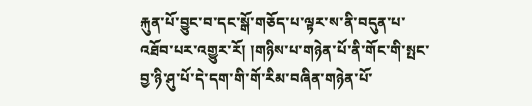རྐུན་པོ་བྱུང་བ་དང་སྒོ་གཅོད་པ་ལྟར་ས་ནི་བདུན་པ་འཐོབ་པར་འགྱུར་རོ། །གཉིས་པ་གཉེན་པོ་ནི་གོང་གི་སྤང་བྱ་ཉི་ཤུ་པོ་དེ་དག་གི་གོ་རིམ་བཞིན་གཉེན་པོ་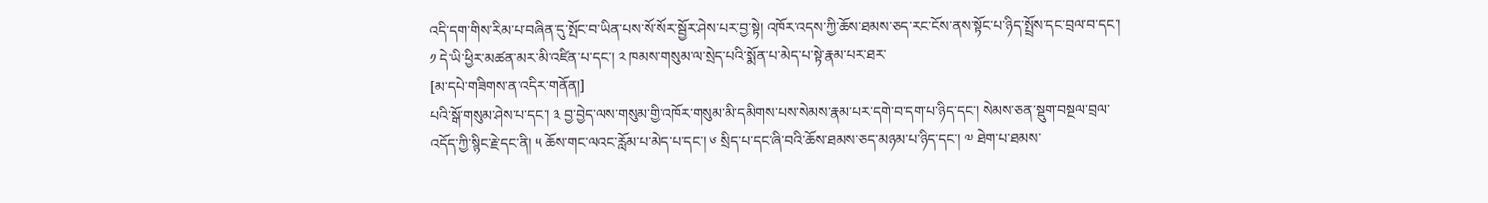འདི་དག་གིས་རིམ་པ་བཞིན་དུ་སྤོང་བ་ཡིན་པས་སོ་སོར་སྦྱོར་ཤེས་པར་བྱ་སྟེ། འཁོར་འདས་ཀྱི་ཆོས་ཐམས་ཅད་རང་ངོས་ནས་སྟོང་པ་ཉིད་སྤྲོས་དང་བྲལ་བ་དང་། ༡ དེ་ཡི་ཕྱིར་མཚན་མར་མི་འཛིན་པ་དང་། ༢ ཁམས་གསུམ་ལ་སྲེད་པའི་སྨོན་པ་མེད་པ་སྟེ་རྣམ་པར་ཐར་
[མ་དཔེ་གཟིགས་ན་འདིར་གནོན།]
པའི་སྒོ་གསུམ་ཤེས་པ་དང་། ༣ བྱ་བྱེད་ལས་གསུམ་གྱི་འཁོར་གསུམ་མི་དམིགས་པས་སེམས་རྣམ་པར་དགེ་བ་དག་པ་ཉིད་དང་། སེམས་ཅན་སྡུག་བསྔལ་བྲལ་འདོད་ཀྱི་སྙིང་རྗེ་དང་ནི། ༥ ཆོས་གང་ལའང་རློམ་པ་མེད་པ་དང་། ༦ སྲིད་པ་དང་ཞི་བའི་ཆོས་ཐམས་ཅད་མཉམ་པ་ཉིད་དང་། ༧ ཐེག་པ་ཐམས་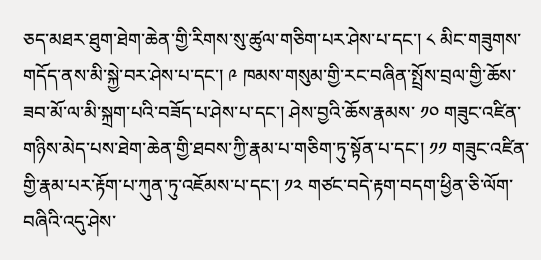ཅད་མཐར་ཐུག་ཐེག་ཆེན་གྱི་རིགས་སུ་ཚུལ་གཅིག་པར་ཤེས་པ་དང་། ༨ མིང་གཟུགས་གདོད་ནས་མི་སྐྱེ་བར་ཤེས་པ་དང་། ༩ ཁམས་གསུམ་གྱི་རང་བཞིན་སྤྲོས་བྲལ་གྱི་ཆོས་ཟབ་མོ་ལ་མི་སྐྲག་པའི་བཟོད་པ་ཤེས་པ་དང་། ཤེས་བྱའི་ཆོས་རྣམས་ ༡༠ གཟུང་འཛིན་གཉིས་མེད་པས་ཐེག་ཆེན་གྱི་ཐབས་ཀྱི་རྣམ་པ་གཅིག་ཏུ་སྟོན་པ་དང་། ༡༡ གཟུང་འཛིན་གྱི་རྣམ་པར་རྟོག་པ་ཀུན་ཏུ་འཇོམས་པ་དང་། ༡༢ གཙང་བདེ་རྟག་བདག་ཕྱིན་ཅི་ལོག་བཞིའི་འདུ་ཤེས་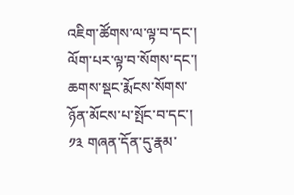འཇིག་ཚོགས་ལ་ལྟ་བ་དང་། ལོག་པར་ལྟ་བ་སོགས་དང་། ཆགས་སྡང་རྨོངས་སོགས་ཉོན་མོངས་པ་སྤོང་བ་དང་། ༡༣ གཞན་དོན་དུ་རྣམ་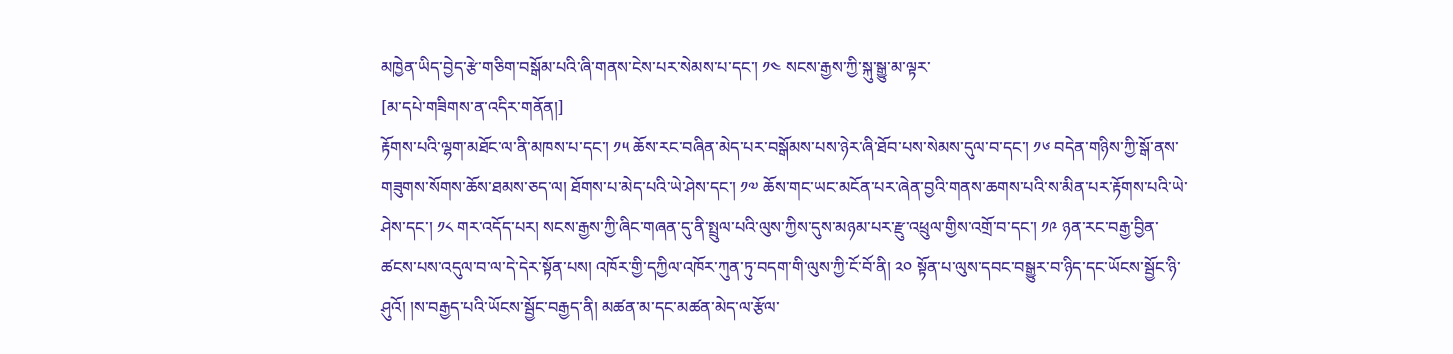མཁྱེན་ཡིད་བྱེད་རྩེ་གཅིག་བསྒོམ་པའི་ཞི་གནས་ངེས་པར་སེམས་པ་དང་། ༡༤ སངས་རྒྱས་ཀྱི་སྐུ་སྒྱུ་མ་ལྟར་
[མ་དཔེ་གཟིགས་ན་འདིར་གནོན།]
རྟོགས་པའི་ལྷག་མཐོང་ལ་ནི་མཁས་པ་དང་། ༡༥ ཆོས་རང་བཞིན་མེད་པར་བསྒོམས་པས་ཉེར་ཞི་ཐོབ་པས་སེམས་དུལ་བ་དང་། ༡༦ བདེན་གཉིས་ཀྱི་སྒོ་ནས་གཟུགས་སོགས་ཆོས་ཐམས་ཅད་ལ། ཐོགས་པ་མེད་པའི་ཡེ་ཤེས་དང་། ༡༧ ཆོས་གང་ཡང་མངོན་པར་ཞེན་བྱའི་གནས་ཆགས་པའི་ས་མིན་པར་རྟོགས་པའི་ཡེ་ཤེས་དང་། ༡༨ གར་འདོད་པར། སངས་རྒྱས་ཀྱི་ཞིང་གཞན་དུ་ནི་སྤྲུལ་པའི་ལུས་ཀྱིས་དུས་མཉམ་པར་རྫུ་འཕྲུལ་གྱིས་འགྲོ་བ་དང་། ༡༩ ཉན་རང་བརྒྱ་བྱིན་ཚངས་པས་འདུལ་བ་ལ་དེ་དེར་སྟོན་པས། འཁོར་གྱི་དཀྱིལ་འཁོར་ཀུན་ཏུ་བདག་གི་ལུས་ཀྱི་ངོ་བོ་ནི། ༢༠ སྟོན་པ་ལུས་དབང་བསྒྱུར་བ་ཉིད་དང་ཡོངས་སྦྱོང་ཉི་ཤུའོ། །ས་བརྒྱད་པའི་ཡོངས་སྦྱོང་བརྒྱད་ནི། མཚན་མ་དང་མཚན་མེད་ལ་རྩོལ་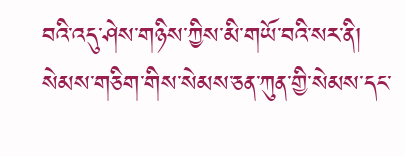བའི་འདུ་ཤེས་གཉིས་ཀྱིས་མི་གཡོ་བའི་སར་ནི། སེམས་གཅིག་གིས་སེམས་ཅན་ཀུན་གྱི་སེམས་དང་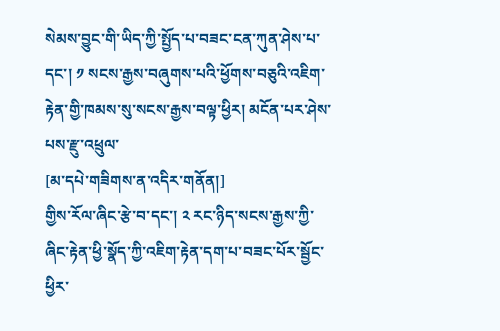སེམས་བྱུང་གི་ཡིད་ཀྱི་སྤྱོད་པ་བཟང་ངན་ཀུན་ཤེས་པ་དང་། ༡ སངས་རྒྱས་བཞུགས་པའི་ཕྱོགས་བཅུའི་འཇིག་རྟེན་གྱི་ཁམས་སུ་སངས་རྒྱས་བལྟ་ཕྱིར། མངོན་པར་ཤེས་པས་རྫུ་འཕྲུལ་
[མ་དཔེ་གཟིགས་ན་འདིར་གནོན།]
གྱིས་རོལ་ཞིང་རྩེ་བ་དང་། ༢ རང་ཉིད་སངས་རྒྱས་ཀྱི་ཞིང་རྟེན་ཕྱི་སྣོད་ཀྱི་འཇིག་རྟེན་དག་པ་བཟང་པོར་སྦྱོང་ཕྱིར་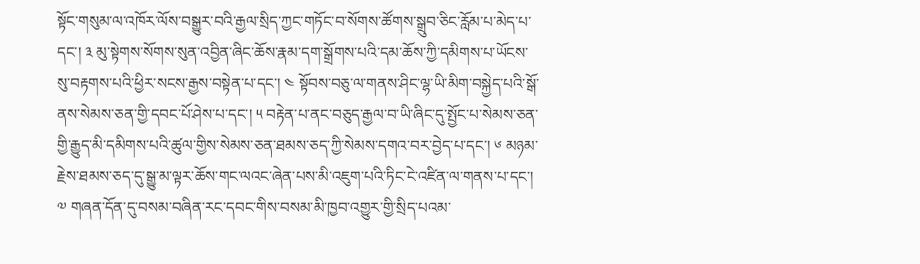སྟོང་གསུམ་ལ་འཁོར་ལོས་བསྒྱུར་བའི་རྒྱལ་སྲིད་ཀྱང་གཏོང་བ་སོགས་ཚོགས་སྒྲུབ་ཅིང་རློམ་པ་མེད་པ་དང་། ༣ མུ་སྟེགས་སོགས་སུན་འབྱིན་ཞིང་ཆོས་རྣམ་དག་སྒྲོགས་པའི་དམ་ཆོས་ཀྱི་དམིགས་པ་ཡོངས་སུ་བརྟགས་པའི་ཕྱིར་སངས་རྒྱས་བསྟེན་པ་དང་། ༤ སྟོབས་བཅུ་ལ་གནས་ཤིང་ལྷ་ཡི་མིག་བསྐྱེད་པའི་སྒོ་ནས་སེམས་ཅན་གྱི་དབང་པོ་ཤེས་པ་དང་། ༥ བརྟེན་པ་ནང་བཅུད་རྒྱལ་བ་ཡི་ཞིང་དུ་སྤྱོང་པ་སེམས་ཅན་གྱི་རྒྱུད་མི་དམིགས་པའི་ཚུལ་གྱིས་སེམས་ཅན་ཐམས་ཅད་ཀྱི་སེམས་དགའ་བར་བྱེད་པ་དང་། ༦ མཉམ་རྗེས་ཐམས་ཅད་དུ་སྒྱུ་མ་ལྟར་ཆོས་གང་ལའང་ཞེན་པས་མི་འཇུག་པའི་ཏིང་ངེ་འཛིན་ལ་གནས་པ་དང་། ༧ གཞན་དོན་དུ་བསམ་བཞིན་རང་དབང་གིས་བསམ་མི་ཁྱབ་འགྱུར་གྱི་སྲིད་པའམ་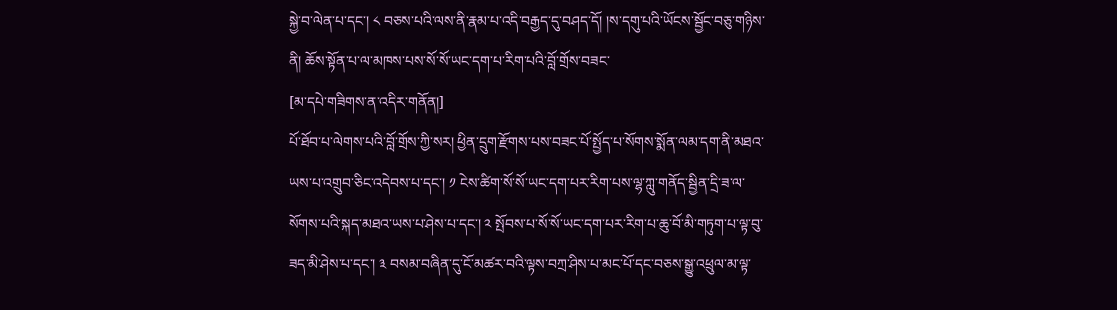སྐྱེ་བ་ལེན་པ་དང་། ༨ བཅས་པའི་ལས་ནི་རྣམ་པ་འདི་བརྒྱད་དུ་བཤད་དོ། །ས་དགུ་པའི་ཡོངས་སྦྱོང་བཅུ་གཉིས་ནི། ཆོས་སྟོན་པ་ལ་མཁས་པས་སོ་སོ་ཡང་དག་པ་རིག་པའི་བློ་གྲོས་བཟང་
[མ་དཔེ་གཟིགས་ན་འདིར་གནོན།]
པོ་ཐོབ་པ་ལེགས་པའི་བློ་གྲོས་ཀྱི་སར། ཕྱིན་དྲུག་རྫོགས་པས་བཟང་པོ་སྤྱོད་པ་སོགས་སྨོན་ལམ་དག་ནི་མཐའ་ཡས་པ་འགྲུབ་ཅིང་འདེབས་པ་དང་། ༡ ངེས་ཚིག་སོ་སོ་ཡང་དག་པར་རིག་པས་ལྷ་ཀླུ་གནོད་སྦྱིན་དྲི་ཟ་ལ་སོགས་པའི་སྐད་མཐའ་ཡས་པ་ཤེས་པ་དང་། ༢ སྤོབས་པ་སོ་སོ་ཡང་དག་པར་རིག་པ་ཆུ་བོ་མི་གཏུག་པ་ལྟ་བུ་ཟད་མི་ཤེས་པ་དང་། ༣ བསམ་བཞིན་དུ་ངོ་མཚར་བའི་ལྟས་བཀྲ་ཤིས་པ་མང་པོ་དང་བཅས་སྒྱུ་འཕྲུལ་མ་ལྟ་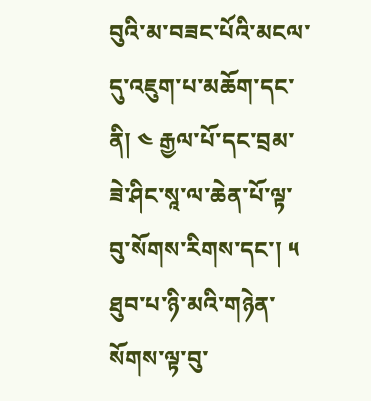བུའི་མ་བཟང་པོའི་མངལ་དུ་འཇུག་པ་མཆོག་དང་ནི། ༤ རྒྱལ་པོ་དང་བྲམ་ཟེ་ཤིང་སཱ་ལ་ཆེན་པོ་ལྟ་བུ་སོགས་རིགས་དང་། ༥ ཐུབ་པ་ཉི་མའི་གཉེན་སོགས་ལྟ་བུ་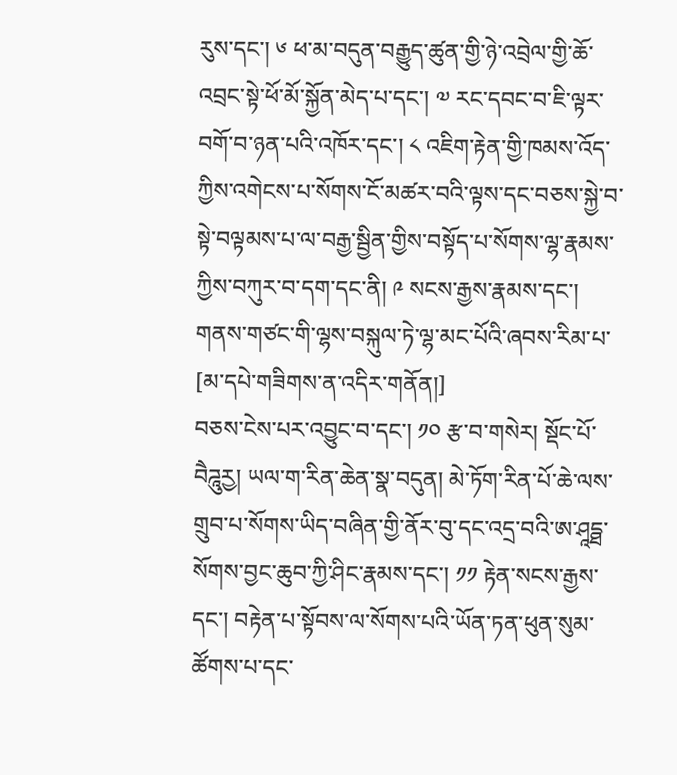རུས་དང་། ༦ ཕ་མ་བདུན་བརྒྱུད་ཚུན་གྱི་ཉེ་འབྲེལ་གྱི་ཆོ་འབྲང་སྟེ་ཕོ་མོ་སྐྱོན་མེད་པ་དང་། ༧ རང་དབང་བ་ཇི་ལྟར་བགོ་བ་ཉན་པའི་འཁོར་དང་། ༨ འཇིག་རྟེན་གྱི་ཁམས་འོད་ཀྱིས་འགེངས་པ་སོགས་ངོ་མཚར་བའི་ལྟས་དང་བཅས་སྐྱེ་བ་སྟེ་བལྟམས་པ་ལ་བརྒྱ་སྦྱིན་གྱིས་བསྟོད་པ་སོགས་ལྷ་རྣམས་ཀྱིས་བཀུར་བ་དག་དང་ནི། ༩ སངས་རྒྱས་རྣམས་དང་། གནས་གཙང་གི་ལྷས་བསྐུལ་ཏེ་ལྷ་མང་པོའི་ཞབས་རིམ་པ་
[མ་དཔེ་གཟིགས་ན་འདིར་གནོན།]
བཅས་ངེས་པར་འབྱུང་བ་དང་། ༡༠ རྩ་བ་གསེར། སྡོང་པོ་བཻཌཱུརྱ། ཡལ་ག་རིན་ཆེན་སྣ་བདུན། མེ་ཏོག་རིན་པོ་ཆེ་ལས་གྲུབ་པ་སོགས་ཡིད་བཞིན་གྱི་ནོར་བུ་དང་འདྲ་བའི་ཨ་ཤཱདྠ་སོགས་བྱང་ཆུབ་ཀྱི་ཤིང་རྣམས་དང་། ༡༡ རྟེན་སངས་རྒྱས་དང་། བརྟེན་པ་སྟོབས་ལ་སོགས་པའི་ཡོན་ཏན་ཕུན་སུམ་ཚོགས་པ་དང་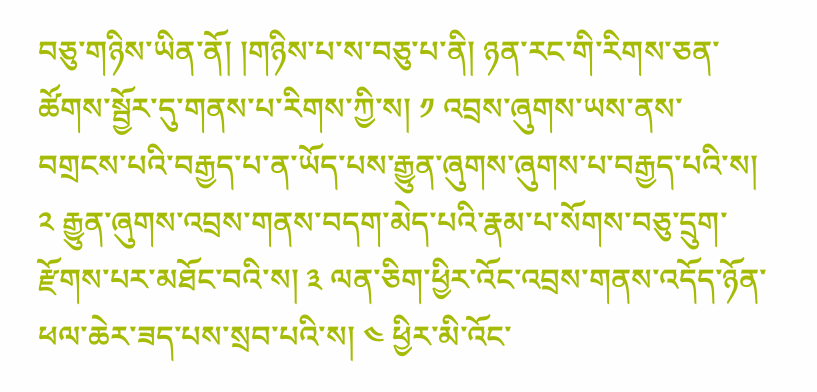བཅུ་གཉིས་ཡིན་ནོ། །གཉིས་པ་ས་བཅུ་པ་ནི། ཉན་རང་གི་རིགས་ཅན་ཚོགས་སྦྱོར་དུ་གནས་པ་རིགས་ཀྱི་ས། ༡ འབྲས་ཞུགས་ཡས་ནས་བགྲངས་པའི་བརྒྱད་པ་ན་ཡོད་པས་རྒྱུན་ཞུགས་ཞུགས་པ་བརྒྱད་པའི་ས། ༢ རྒྱུན་ཞུགས་འབྲས་གནས་བདག་མེད་པའི་རྣམ་པ་སོགས་བཅུ་དྲུག་རྫོགས་པར་མཐོང་བའི་ས། ༣ ལན་ཅིག་ཕྱིར་འོང་འབྲས་གནས་འདོད་ཉོན་ཕལ་ཆེར་ཟད་པས་སྲབ་པའི་ས། ༤ ཕྱིར་མི་འོང་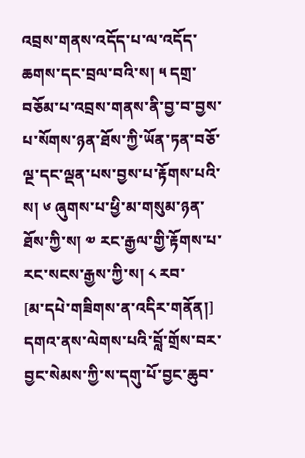འབྲས་གནས་འདོད་པ་ལ་འདོད་ཆགས་དང་བྲལ་བའི་ས། ༥ དགྲ་བཅོམ་པ་འབྲས་གནས་ནི་བྱ་བ་བྱས་པ་སོགས་ཉན་ཐོས་ཀྱི་ཡོན་ཏན་བཅོ་ལྔ་དང་ལྡན་པས་བྱས་པ་རྟོགས་པའི་ས། ༦ ཞུགས་པ་ཕྱི་མ་གསུམ་ཉན་ཐོས་ཀྱི་ས། ༧ རང་རྒྱལ་གྱི་རྟོགས་པ་རང་སངས་རྒྱས་ཀྱི་ས། ༨ རབ་
[མ་དཔེ་གཟིགས་ན་འདིར་གནོན།]
དགའ་ནས་ལེགས་པའི་བློ་གྲོས་བར་བྱང་སེམས་ཀྱི་ས་དགུ་པོ་བྱང་ཆུབ་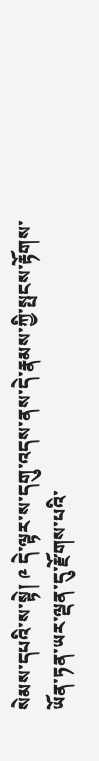སེམས་དཔའི་ས་སྟེ། ༩ དེ་ལྟར་ས་དགུ་འདས་ནས་དེ་རྣམས་ཀྱི་སྤངས་རྟོགས་ཡོན་ཏན་ཡར་ལྡན་དུ་རྫོགས་པའི་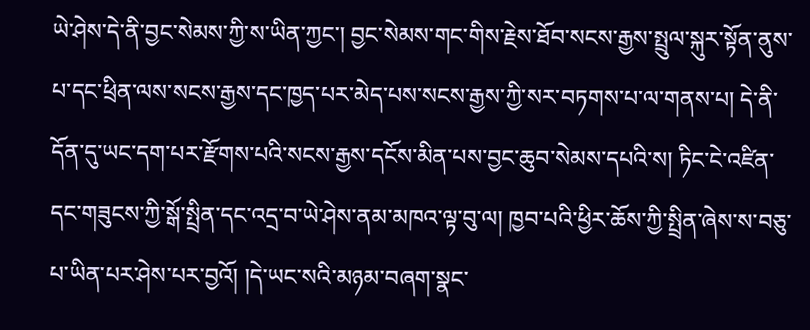ཡེ་ཤེས་དེ་ནི་བྱང་སེམས་ཀྱི་ས་ཡིན་ཀྱང་། བྱང་སེམས་གང་གིས་རྗེས་ཐོབ་སངས་རྒྱས་སྤྲུལ་སྐུར་སྟོན་ནུས་པ་དང་ཕྲིན་ལས་སངས་རྒྱས་དང་ཁྱད་པར་མེད་པས་སངས་རྒྱས་ཀྱི་སར་བཏགས་པ་ལ་གནས་པ། དེ་ནི་དོན་དུ་ཡང་དག་པར་རྫོགས་པའི་སངས་རྒྱས་དངོས་མིན་པས་བྱང་ཆུབ་སེམས་དཔའི་ས། ཏིང་ངེ་འཛིན་དང་གཟུངས་ཀྱི་སྒོ་སྤྲིན་དང་འདྲ་བ་ཡེ་ཤེས་ནམ་མཁའ་ལྟ་བུ་ལ། ཁྱབ་པའི་ཕྱིར་ཆོས་ཀྱི་སྤྲིན་ཞེས་ས་བཅུ་པ་ཡིན་པར་ཤེས་པར་བྱའོ། །དེ་ཡང་སའི་མཉམ་བཞག་སྣང་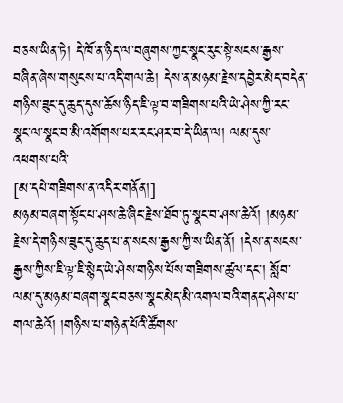བཅས་ཡིན་ཏེ། དེ་ཁོ་ན་ཉིད་ལ་བཞུགས་ཀྱང་སྣང་རུང་སྟེ་སངས་རྒྱས་བཞིན་ཞེས་གསུངས་པ་འདི་གལ་ཆེ། དེས་ན་མཉམ་རྗེས་དབྱེར་མེད་བདེན་གཉིས་ཟུང་དུ་ཆུད་དུས་ཆོས་ཉིད་ཇི་ལྟ་བ་གཟིགས་པའི་ཡེ་ཤེས་ཀྱི་རང་སྣང་ལ་སྣང་བ་མི་འགོགས་པར་རང་ཤར་བ་དེ་ཡིན་ལ། ལམ་དུས་འཕགས་པའི་
[མ་དཔེ་གཟིགས་ན་འདིར་གནོན།]
མཉམ་བཞག་སྟོང་པ་ཤས་ཆེ་ཞིང་རྗེས་ཐོབ་ཏུ་སྣང་བ་ཤས་ཆེའོ། །མཉམ་རྗེས་དེ་གཉིས་ཟུང་དུ་ཆུད་པ་ན་སངས་རྒྱས་ཀྱི་ས་ཡིན་ནོ། །དེས་ན་སངས་རྒྱས་ཀྱིས་ཇི་ལྟ་ཇི་སྙེད་ཡེ་ཤེས་གཉིས་པོས་གཟིགས་ཚུལ་དང་། སློབ་ལམ་དུ་མཉམ་བཞག་སྣང་བཅས་སྣང་མེད་མི་འགལ་བའི་གནད་ཤེས་པ་གལ་ཆེའོ། །གཉིས་པ་གཉེན་པོའི་ཚོགས་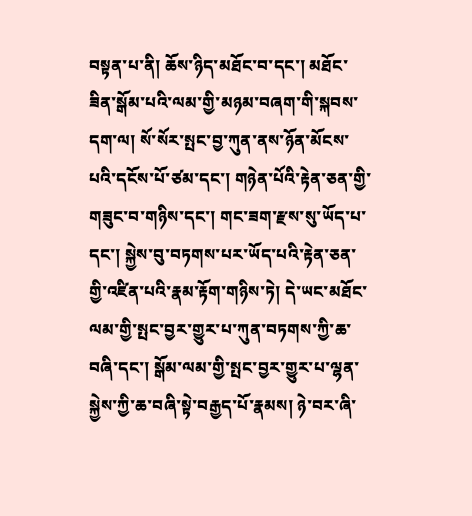བསྟན་པ་ནི། ཆོས་ཉིད་མཐོང་བ་དང་། མཐོང་ཟིན་སྒོམ་པའི་ལམ་གྱི་མཉམ་བཞག་གི་སྐབས་དག་ལ། སོ་སོར་སྤང་བྱ་ཀུན་ནས་ཉོན་མོངས་པའི་དངོས་པོ་ཙམ་དང་། གཉེན་པོའི་རྟེན་ཅན་གྱི་གཟུང་བ་གཉིས་དང་། གང་ཟག་རྫས་སུ་ཡོད་པ་དང་། སྐྱེས་བུ་བཏགས་པར་ཡོད་པའི་རྟེན་ཅན་གྱི་འཛིན་པའི་རྣམ་རྟོག་གཉིས་ཏེ། དེ་ཡང་མཐོང་ལམ་གྱི་སྤང་བྱར་གྱུར་པ་ཀུན་བཏགས་ཀྱི་ཆ་བཞི་དང་། སྒོམ་ལམ་གྱི་སྤང་བྱར་གྱུར་པ་ལྷན་སྐྱེས་ཀྱི་ཆ་བཞི་སྟེ་བརྒྱད་པོ་རྣམས། ཉེ་བར་ཞི་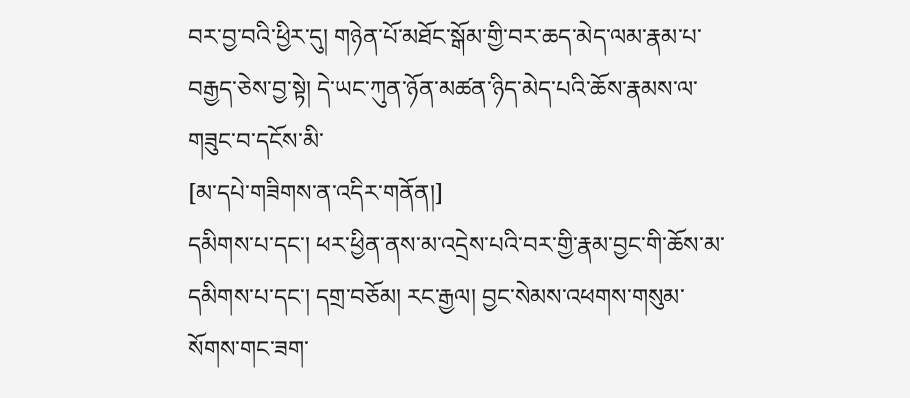བར་བྱ་བའི་ཕྱིར་དུ། གཉེན་པོ་མཐོང་སྒོམ་གྱི་བར་ཆད་མེད་ལམ་རྣམ་པ་བརྒྱད་ཅེས་བྱ་སྟེ། དེ་ཡང་ཀུན་ཉོན་མཚན་ཉིད་མེད་པའི་ཆོས་རྣམས་ལ་གཟུང་བ་དངོས་མི་
[མ་དཔེ་གཟིགས་ན་འདིར་གནོན།]
དམིགས་པ་དང་། ཕར་ཕྱིན་ནས་མ་འདྲེས་པའི་བར་གྱི་རྣམ་བྱང་གི་ཆོས་མ་དམིགས་པ་དང་། དགྲ་བཅོམ། རང་རྒྱལ། བྱང་སེམས་འཕགས་གསུམ་སོགས་གང་ཟག་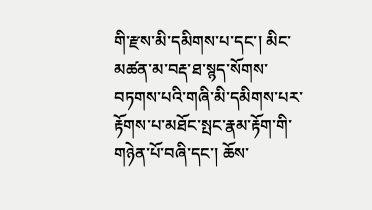གི་རྫས་མི་དམིགས་པ་དང་། མིང་མཚན་མ་བརྡ་ཐ་སྙད་སོགས་བཏགས་པའི་གཞི་མི་དམིགས་པར་རྟོགས་པ་མཐོང་སྤང་རྣམ་རྟོག་གི་གཉེན་པོ་བཞི་དང་། ཆོས་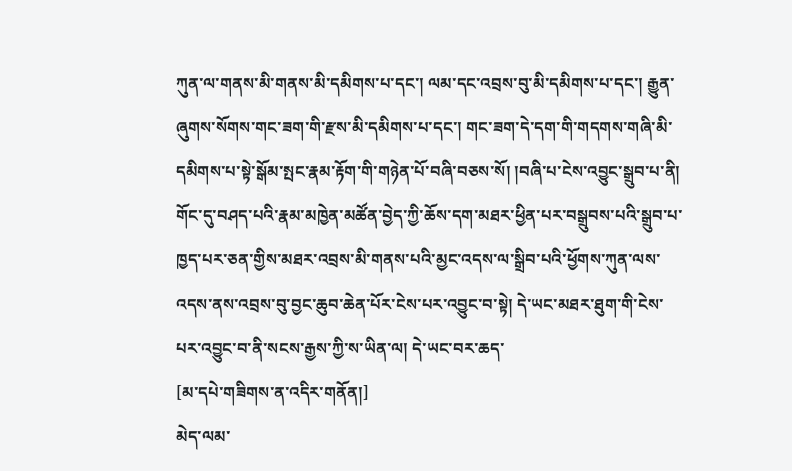ཀུན་ལ་གནས་མི་གནས་མི་དམིགས་པ་དང་། ལམ་དང་འབྲས་བུ་མི་དམིགས་པ་དང་། རྒྱུན་ཞུགས་སོགས་གང་ཟག་གི་རྫས་མི་དམིགས་པ་དང་། གང་ཟག་དེ་དག་གི་གདགས་གཞི་མི་དམིགས་པ་སྟེ་སྒོམ་སྤང་རྣམ་རྟོག་གི་གཉེན་པོ་བཞི་བཅས་སོ། །བཞི་པ་ངེས་འབྱུང་སྒྲུབ་པ་ནི། གོང་དུ་བཤད་པའི་རྣམ་མཁྱེན་མཚོན་བྱེད་ཀྱི་ཆོས་དག་མཐར་ཕྱིན་པར་བསྒྲུབས་པའི་སྒྲུབ་པ་ཁྱད་པར་ཅན་གྱིས་མཐར་འབྲས་མི་གནས་པའི་མྱང་འདས་ལ་སྒྲིབ་པའི་ཕྱོགས་ཀུན་ལས་འདས་ནས་འབྲས་བུ་བྱང་ཆུབ་ཆེན་པོར་ངེས་པར་འབྱུང་བ་སྟེ། དེ་ཡང་མཐར་ཐུག་གི་ངེས་པར་འབྱུང་བ་ནི་སངས་རྒྱས་ཀྱི་ས་ཡིན་ལ། དེ་ཡང་བར་ཆད་
[མ་དཔེ་གཟིགས་ན་འདིར་གནོན།]
མེད་ལམ་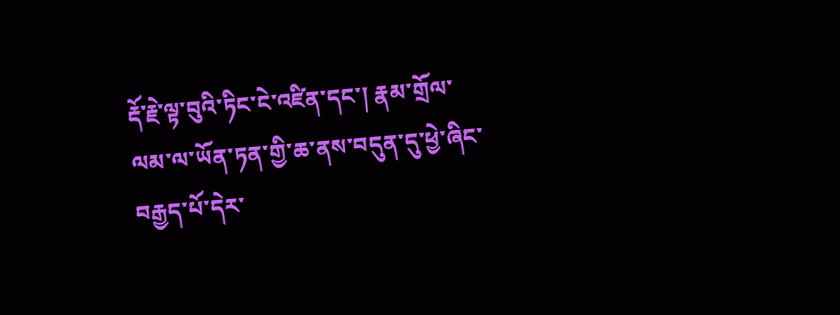རྡོ་རྗེ་ལྟ་བུའི་ཏིང་ངེ་འཛིན་དང་། རྣམ་གྲོལ་ལམ་ལ་ཡོན་ཏན་གྱི་ཆ་ནས་བདུན་དུ་ཕྱེ་ཞིང་བརྒྱད་པོ་དེར་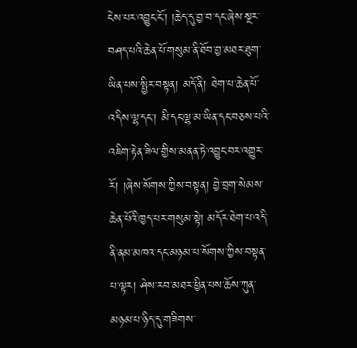ངེས་པར་འབྱུང་ངོ་། །ཆེད་དུ་བྱ་བ་དང་ཞེས་སྔར་བཤད་པའི་ཆེན་པོ་གསུམ་ནི་ཐོབ་བྱ་མཐར་ཐུག་ཡིན་པས་སྤྱིར་བསྟན། མདོ་ནི། ཐེག་པ་ཆེན་པོ་འདིས་ལྷ་དང་། མི་དང་ལྷ་མ་ཡིན་དང་བཅས་པའི་འཇིག་རྟེན་ཟིལ་གྱིས་མནན་ཏེ་འབྱུང་བར་འགྱུར་རོ། །ཞེས་སོགས་ཀྱིས་བསྟན། བྱེ་བྲག་སེམས་ཆེན་པོའི་ཁྱད་པར་གསུམ་སྟེ། མདོར་ཐེག་པ་འདི་ནི་ནམ་མཁའ་དང་མཉམ་པ་སོགས་ཀྱིས་བསྟན་པ་ལྟར། ཤེས་རབ་མཐར་ཕྱིན་པས་ཆོས་ཀུན་མཉམ་པ་ཉིད་དུ་གཟིགས་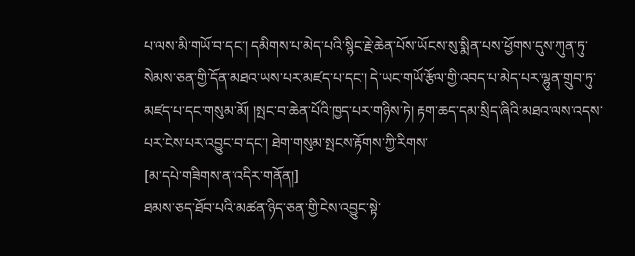པ་ལས་མི་གཡོ་བ་དང་། དམིགས་པ་མེད་པའི་སྙིང་རྗེ་ཆེན་པོས་ཡོངས་སུ་སྨིན་པས་ཕྱོགས་དུས་ཀུན་ཏུ་སེམས་ཅན་གྱི་དོན་མཐའ་ཡས་པར་མཛད་པ་དང་། དེ་ཡང་གཡོ་རྩོལ་གྱི་འབད་པ་མེད་པར་ལྷུན་གྲུབ་ཏུ་མཛད་པ་དང་གསུམ་མོ། །སྤང་བ་ཆེན་པོའི་ཁྱད་པར་གཉིས་ཏེ། རྟག་ཆད་དམ་སྲིད་ཞིའི་མཐའ་ལས་འདས་པར་ངེས་པར་འབྱུང་བ་དང་། ཐེག་གསུམ་སྤངས་རྟོགས་ཀྱི་རིགས་
[མ་དཔེ་གཟིགས་ན་འདིར་གནོན།]
ཐམས་ཅད་ཐོབ་པའི་མཚན་ཉིད་ཅན་གྱི་ངེས་འབྱུང་སྟེ་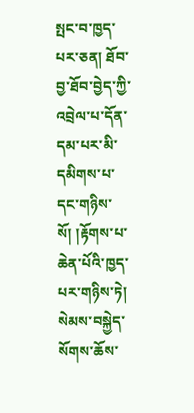སྤང་བ་ཁྱད་པར་ཅན། ཐོབ་བྱ་ཐོབ་བྱེད་ཀྱི་འབྲེལ་པ་དོན་དམ་པར་མི་དམིགས་པ་དང་གཉིས་སོ། །རྟོགས་པ་ཆེན་པོའི་ཁྱད་པར་གཉིས་ཏེ། སེམས་བསྐྱེད་སོགས་ཆོས་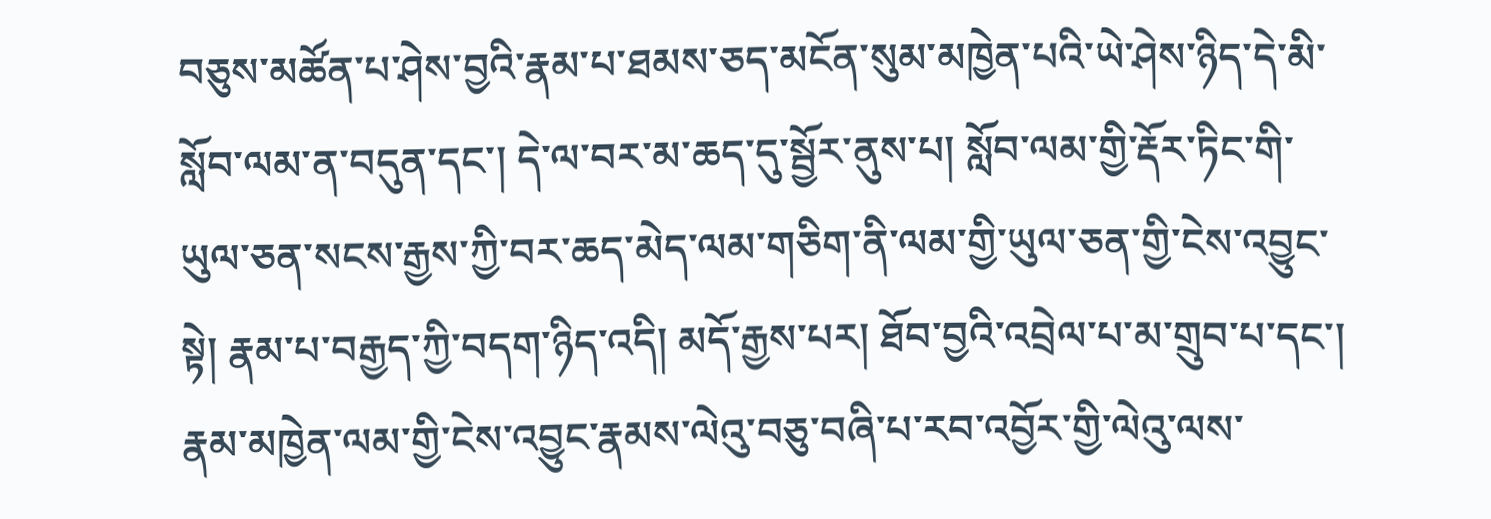བཅུས་མཚོན་པ་ཤེས་བྱའི་རྣམ་པ་ཐམས་ཅད་མངོན་སུམ་མཁྱེན་པའི་ཡེ་ཤེས་ཉིད་དེ་མི་སློབ་ལམ་ན་བདུན་དང་། དེ་ལ་བར་མ་ཆད་དུ་སྦྱོར་ནུས་པ། སློབ་ལམ་གྱི་རྡོར་ཏིང་གི་ཡུལ་ཅན་སངས་རྒྱས་ཀྱི་བར་ཆད་མེད་ལམ་གཅིག་ནི་ལམ་གྱི་ཡུལ་ཅན་གྱི་ངེས་འབྱུང་སྟེ། རྣམ་པ་བརྒྱད་ཀྱི་བདག་ཉིད་འདི། མདོ་རྒྱས་པར། ཐོབ་བྱའི་འབྲེལ་པ་མ་གྲུབ་པ་དང་། རྣམ་མཁྱེན་ལམ་གྱི་ངེས་འབྱུང་རྣམས་ལེའུ་བཅུ་བཞི་པ་རབ་འབྱོར་གྱི་ལེའུ་ལས་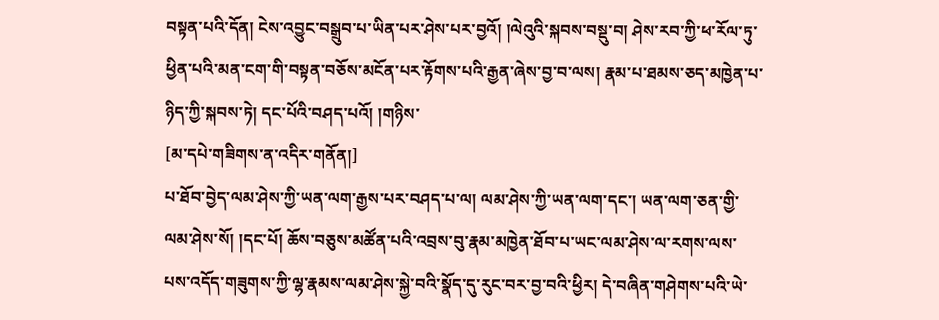བསྟན་པའི་དོན། ངེས་འབྱུང་བསྒྲུབ་པ་ཡིན་པར་ཤེས་པར་བྱའོ། །ལེའུའི་སྐབས་བསྡུ་བ། ཤེས་རབ་ཀྱི་ཕ་རོལ་ཏུ་ཕྱིན་པའི་མན་ངག་གི་བསྟན་བཅོས་མངོན་པར་རྟོགས་པའི་རྒྱན་ཞེས་བྱ་བ་ལས། རྣམ་པ་ཐམས་ཅད་མཁྱེན་པ་ཉིད་ཀྱི་སྐབས་ཏེ། དང་པོའི་བཤད་པའོ། །གཉིས་
[མ་དཔེ་གཟིགས་ན་འདིར་གནོན།]
པ་ཐོབ་བྱེད་ལམ་ཤེས་ཀྱི་ཡན་ལག་རྒྱས་པར་བཤད་པ་ལ། ལམ་ཤེས་ཀྱི་ཡན་ལག་དང་། ཡན་ལག་ཅན་གྱི་ལམ་ཤེས་སོ། །དང་པོ། ཆོས་བཅུས་མཚོན་པའི་འབྲས་བུ་རྣམ་མཁྱེན་ཐོབ་པ་ཡང་ལམ་ཤེས་ལ་རགས་ལས་པས་འདོད་གཟུགས་ཀྱི་ལྷ་རྣམས་ལམ་ཤེས་སྐྱེ་བའི་སྣོད་དུ་རུང་བར་བྱ་བའི་ཕྱིར། དེ་བཞིན་གཤེགས་པའི་ཡེ་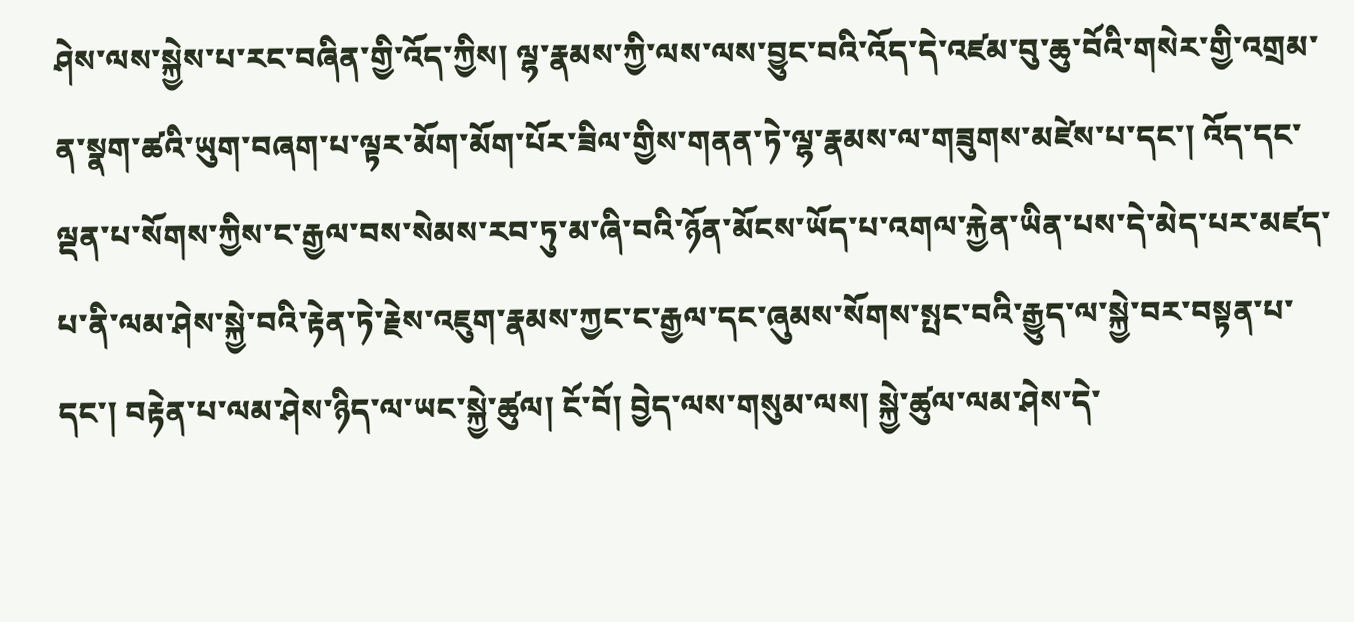ཤེས་ལས་སྐྱེས་པ་རང་བཞིན་གྱི་འོད་ཀྱིས། ལྷ་རྣམས་ཀྱི་ལས་ལས་བྱུང་བའི་འོད་དེ་འཛམ་བུ་ཆུ་བོའི་གསེར་གྱི་འགྲམ་ན་སྣག་ཚའི་ཡུག་བཞག་པ་ལྟར་མོག་མོག་པོར་ཟིལ་གྱིས་གནན་ཏེ་ལྷ་རྣམས་ལ་གཟུགས་མཛེས་པ་དང་། འོད་དང་ལྡན་པ་སོགས་ཀྱིས་ང་རྒྱལ་བས་སེམས་རབ་ཏུ་མ་ཞི་བའི་ཉོན་མོངས་ཡོད་པ་འགལ་རྐྱེན་ཡིན་པས་དེ་མེད་པར་མཛད་པ་ནི་ལམ་ཤེས་སྐྱེ་བའི་རྟེན་ཏེ་རྗེས་འཇུག་རྣམས་ཀྱང་ང་རྒྱལ་དང་ཞུམས་སོགས་སྤང་བའི་རྒྱུད་ལ་སྐྱེ་བར་བསྟན་པ་དང་། བརྟེན་པ་ལམ་ཤེས་ཉིད་ལ་ཡང་སྐྱེ་ཚུལ། ངོ་བོ། བྱེད་ལས་གསུམ་ལས། སྐྱེ་ཚུལ་ལམ་ཤེས་དེ་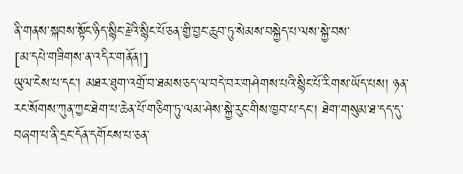ནི་གནས་སྐབས་སྟོང་ཉིད་སྙིང་རྗེའི་སྙིང་པོ་ཅན་གྱི་བྱང་ཆུབ་ཏུ་སེམས་བསྐྱེད་པ་ལས་སྐྱེ་བས་
[མ་དཔེ་གཟིགས་ན་འདིར་གནོན།]
ཡུལ་ངེས་པ་དང་། མཐར་ཐུག་འགྲོ་བ་ཐམས་ཅད་ལ་བདེ་བར་གཤེགས་པའི་སྙིང་པོ་རིགས་ཡོད་པས། ཉན་རང་སོགས་ཀུན་ཀྱང་ཐེག་པ་ཆེན་པོ་གཅིག་ཏུ་ལམ་ཤེས་སྐྱེ་རུང་གིས་ཁྱབ་པ་དང་། ཐེག་གསུམ་ཐ་དད་དུ་བཞག་པ་ནི་དྲང་དོན་དགོངས་པ་ཅན་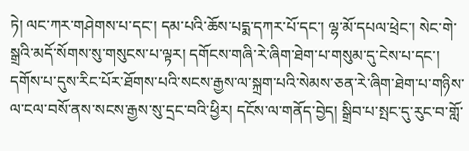ཏེ། ལང་ཀར་གཤེགས་པ་དང་། དམ་པའི་ཆོས་པདྨ་དཀར་པོ་དང་། ལྷ་མོ་དཔལ་ཕྲེང་། སེང་གེ་སྒྲའི་མདོ་སོགས་སུ་གསུངས་པ་ལྟར། དགོངས་གཞི་རེ་ཞིག་ཐེག་པ་གསུམ་དུ་ངེས་པ་དང་། དགོས་པ་དུས་རིང་པོར་ཐོགས་པའི་སངས་རྒྱས་ལ་སྐྲག་པའི་སེམས་ཅན་རེ་ཞིག་ཐེག་པ་གཉིས་ལ་ངལ་བསོ་ནས་སངས་རྒྱས་སུ་དྲང་བའི་ཕྱིར། དངོས་ལ་གནོད་བྱེད། སྒྲིབ་པ་སྤང་དུ་རུང་བ་གློ་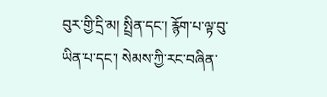བུར་གྱི་དྲི་མ། སྤྲིན་དང་། རྙོག་པ་ལྟ་བུ་ཡིན་པ་དང་། སེམས་ཀྱི་རང་བཞིན་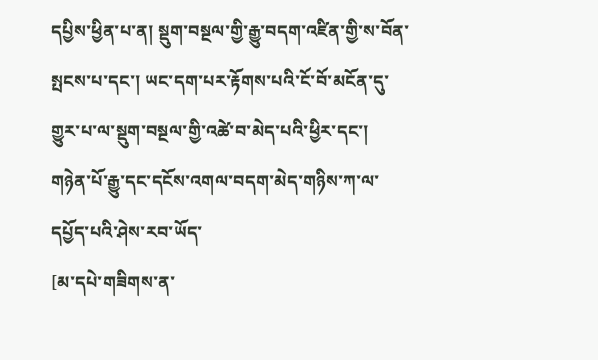དཔྱིས་ཕྱིན་པ་ན། སྡུག་བསྔལ་གྱི་རྒྱུ་བདག་འཛིན་གྱི་ས་བོན་སྤངས་པ་དང་། ཡང་དག་པར་རྟོགས་པའི་ངོ་བོ་མངོན་དུ་གྱུར་པ་ལ་སྡུག་བསྔལ་གྱི་འཚེ་བ་མེད་པའི་ཕྱིར་དང་། གཉེན་པོ་རྒྱུ་དང་དངོས་འགལ་བདག་མེད་གཉིས་ཀ་ལ་དཔྱོད་པའི་ཤེས་རབ་ཡོད་
[མ་དཔེ་གཟིགས་ན་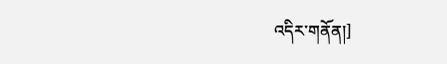འདིར་གནོན།]